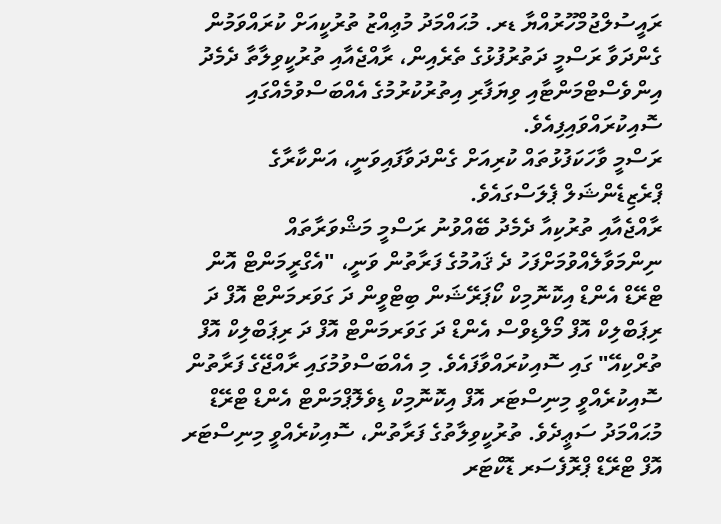ރައީސުލްޖުމްހޫރުއްޔާ ޑރ. މުޙައްމަދު މުޢިއްޒު ތުރުކީއަށް ކުރައްވަމުން ގެންދަވާ ރަސްމީ ދަތުރުފުޅުގެ ތެރެއިން، ރާއްޖެއާއި ތުރުކީވިލާތާ ދެމެދު އިންވެސްޓްމަންޓާއި ވިޔަފާރި އިތުރުކުރުމުގެ އެއްބަސްވުމެއްގައި ސޮއިކުރައްވައިފިއެވެ.
ރަސްމީ ވާހަކަފުޅުތައް ކުރިއަށް ގެންދަވާފައިވަނީ، އަންކާރާގެ ޕްރެޒިޑެންޝަލް ޕެލަސްގައެވެ.
ރާއްޖެއާއި ތުރުކިއާ ދެމެދު ބޭއްވުނު ރަސްމީ މަޝްވަރާތައް ނިންމަވާލެއްވުމަށްފަހު ދެ ޤައުމުގެ ފަރާތުން ވަނީ، "އެގްރީމަންޓް އޮން ޓްރޭޑް އެންޑް އިކޮނޮމިކް ކޯޕަރޭޝަން ބިޓްވީން ދަ ގަވަރމަންޓް އޮފް ދަ ރިޕަބްލިކް އޮފް މޯލްޑިވްސް އެންޑް ދަ ގަވަރމަންޓް އޮފް ދަ ރިޕަބްލިކް އޮފް ތުރްކިއޭ" ގައި ސޮއިކުރައްވާފައެވެ. މި އެއްބަސްވުމުގައި ރާއްޖޭގެ ފަރާތުން ސޮއިކުރެއްވީ މިނިސްޓަރ އޮފް އިކޮނޮމިކް ޑިވެލޮޕްމަންޓް އެންޑް ޓްރޭޑް މުޙައްމަދު ސަޢީދެވެ. ތުރުކީވިލާތުގެ ފަރާތުން، ސޮއިކުރެއްވީ މިނިސްޓަރ އޮފް ޓްރޭޑް ޕްރޮފެސަރ ޑޮކްޓަރ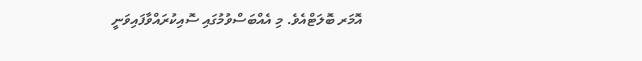އޮމަރ ބޮލަޓްއެވެ. މި އެއްބަސްވުމުގައި ސޮއިކުރައްވާފައިވަނީ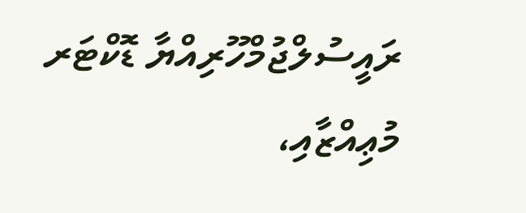ރައީސުލްޖުމްހޫރިއްޔާ ޑޮކްޓަރ މުޢިއްޒާއި،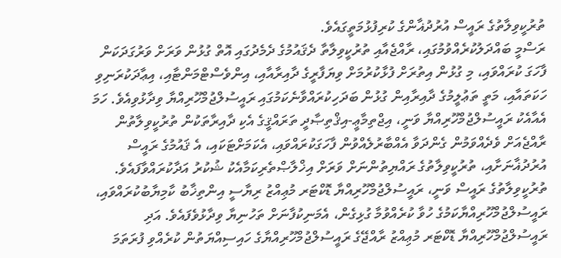ތުރުކީވިލާތުގެ ރައީސް އުރުދުޣާންގެ ކުރިފުޅުމަތީގައެވެ.
ރަސްމީ ބައްދަލުކުރެއްވުމުގައި، ރާއްޖެއާއި ތުރުކީވިލާތާ ދެޤައުމުގެ ދެމެދުގައި އޮތް ގުޅުން ވަރަށް ވަރުގަދަކަން ފާހަގަ ކުރައްވައި، މި ގުޅުން އިތުރަށް ފުޅާކުރުމަށް ވިޔަފާރީގެ ދާއިރާއާއި، އިންވެސްޓްމަންޓާއި، އިޢާދަކުރަނިވި ހަކަތައާއި، މަތީ ތަޢުލީމުގެ ދާއިރާއިން ގުޅުން ބަދަހިކުރައްވާނެކަމުގައި ރައީސުލްޖުމްހޫރިއްޔާ ވިދާޅުވިއެވެ. ހަމަ އެއާއެކު ރައީސުލްޖުމްހޫރިއްޔާ ވަނީ، އިޖްތިމާޢީ-އިޤްތިޞާދީ ތަރައްޤީގެ އެކި ދާއިރާތަކުން ތުރުކީވިލާތުން ރާއްޖެއަށް ވެދެއްވަމުން ގެންދަވާ އެއްބާރުލެއްވުން ފާހަގަކުރައްވައި، އެކަމަށްޓަކައި، އެ ޤައުމުގެ ރައީސް އުރުދުޣާނަށާއި، ތުރުކީވިލާތުގެ ރައްޔިތުންނަށް ވަރަށް އިޚްލާޞްތެރިކަމާއެކު ޝުކުރު އަދާކުރައްވާފައެވެ.
ތުރުކީވިލާތުގެ ރައީސް ވަނީ، ރައީސުލްޖުމްހޫރިއްޔާ ޑޮކްޓަރ މުޢިއްޒު ރިޔާސީ އިންތިޚާބު ކާމިޔާބުކުރައްވައި، ރައީސުލްޖުމްހޫރިއްޔާކަމުގެ ހުވާ ކުރެއްވުމާ ގުޅިގެން، އެމަނިކުފާނަށް ތަހުނިޔާ ވިދާޅުވެފައެވެ. އަދި ރައީސުލްޖުމްހޫރިއްޔާ ޑޮކްޓަރ މުޢިއްޒު ރާއްޖޭގެ ރައީސުލްޖުމްހޫރިއްޔާގެ ހައިސިއްޔަތުން ކުރެއްވި ފުރަތަމަ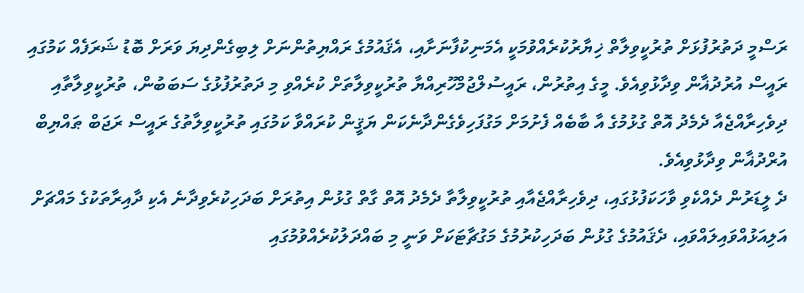ރަސްމީ ދަތުރުފުޅަށް ތުރުކީވިލާތް ޚިޔާރުކުރެއްވުމަކީ އެމަނިކުފާނަށާއި، އެޤައުމުގެ ރައްޔިތުންނަށް ލިބިގެންދިޔަ ވަރަށް ބޮޑު ޝަރަފެއް ކަމުގައި ރައީސް އުރުދުޣާން ވިދާޅުވިއެވެ. މީގެ އިތުރުން، ރައީސުލްޖުމްހޫރިއްޔާ ތުރުކީވިލާތަށް ކުރެއްވި މި ދަތުރުފުޅުގެ ސަބަބުން، ތުރުކީވިލާތާއި ދިވެހިރާއްޖެއާ ދެމެދު އޮތް ގުޅުމުގެ އާ ބާބެއް ފެށުމަށް މަގުފަހިވެގެންދާނެކަން ޔަޤީން ކުރައްވާ ކަމުގައި ތުރުކީވިލާތުގެ ރައީސް ރަޖަބް ޠައްޔިބް އުރްދުޣާން ވިދާޅުވިއެވެ.
ދެ ލީޑަރުން ދެއްކެވި ވާހަކަފުޅުގައި، ދިވެހިރާއްޖެއާއި ތުރުކީވިލާތާ ދެމެދު އޮތް ގާތް ގުޅުން އިތުރަށް ބަދަހިކުރެވިދާނެ އެކި ދާއިރާތަކުގެ މައްޗަށް އަލިއަޅުއްވައިލައްވައި، ދެޤައުމުގެ ގުޅުން ބަދަހިކުރުމުގެ މަގުޗާޓަކަށް ވަނީ މި ބައްދަލުކުރެއްވުމުގައި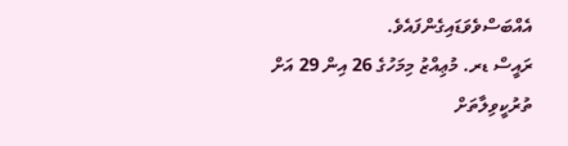އެއްބަސްވެވަޑައިގެންފައެވެ.
ރައީސް ޑރ. މުޢިއްޒު މިމަހުގެ 26 އިން 29 އަށް ތުރުކީވިލާތަށް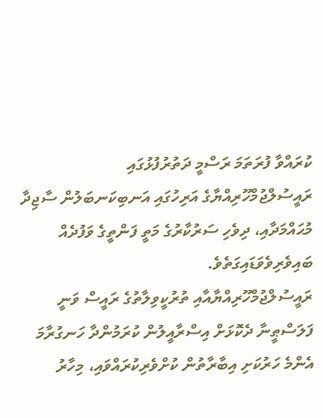ކުރައްވާ ފުރަތަމަ ރަސްމީ ދަތުރުފުޅުގައި ރައީސުލްޖުމްހޫރިއްޔާގެ އަރިހުގައި އަނބިކަނބަލުން ސާޖިދާ މުޙައްމަދާއި، ދިވެހި ސަރުކާރުގެ މަތީ ފަންތީގެ ވަފުދެއް ބައިވެރިވެވަޑައިގަތެވެ.
ރައީސުލްޖުމްހޫރިއްޔާއާއި ތުރުކީވިލާތުގެ ރައީސް ވަނީ ފަލަސްޠީނާ ދެކޮޅަށް އިސްރާއީލުން ކުރަމުންދާ ހަނގުރާމަ އެންމެ ހަރުކަށި އިބާރާތުން ކުށްވެރިކުރައްވައި، މިހާރު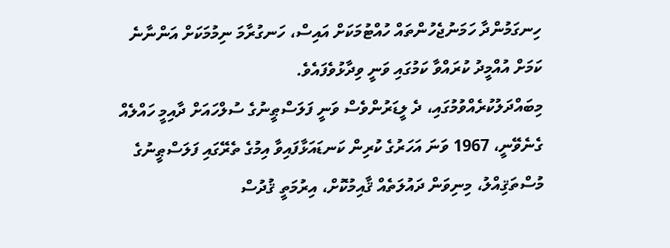ހިނގަމުންދާ ހަމަނުޖެހުންތައް ހުއްޓުމަކަށް އައިސް، ހަނގުރާމަ ނިމުމަކަށް އަންނާނެ ކަމަށް އުއްމީދު ކުރައްވާ ކަމުގައި ވަނީ ވިދާޅުވެފައެވެ.
މިބައްދަލުކުރެއްވުމުގައި، ދެ ލީޑަރުންވެސް ވަނީ ފަލަސްޠީނުގެ ސުލްހައަށް ދާއިމީ ހައްލެއް ގެނެވޭނީ، 1967 ވަނަ އަހަރުގެ ކުރިން ކަނޑައަޅާފައިވާ އިމުގެ ތެރޭގައި ފަލަސްޠީނުގެ މުސްތަޤިއްލު، މިނިވަން ދައުލަތެއް ޤާއިމުކޮށް، އިރުމަތީ ޤުދުސް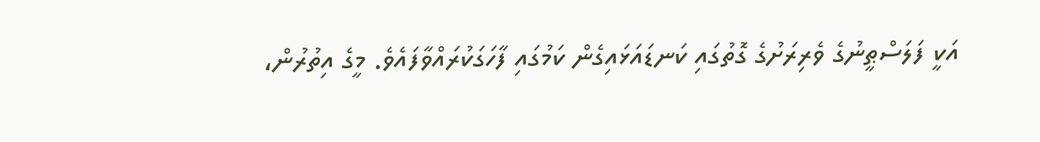އަކީ ފަލަސްޠީނުގެ ވެރިރަށުގެ ގޮތުގައި ކަނޑައަޅައިގެން ކަމުގައި ފާހަގަކުރައްވާފައެވެ. މީގެ އިތުރުން،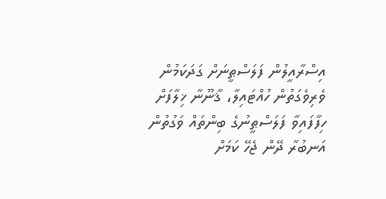އިސްރާއީލުން ފަލަސްޠީނަށް ގަދަކަމުން ވެރިވެގަތުން ހުއްޓައިލާ، ޤާނޫނާ ޚިލާފަށް ހިފާފައިވާ ފަލަސްޠީނުގެ ބިންތައް ވަގުތުން އަނބުރާ ދޭން ޖެހޭ ކަމަށް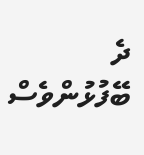ދެ ބޭފުޅުންވެސް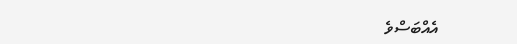އެއްބަސްވެ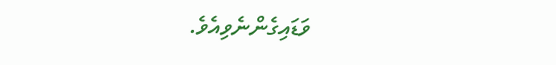ވަޑައިގެންނެވިއެވެ.